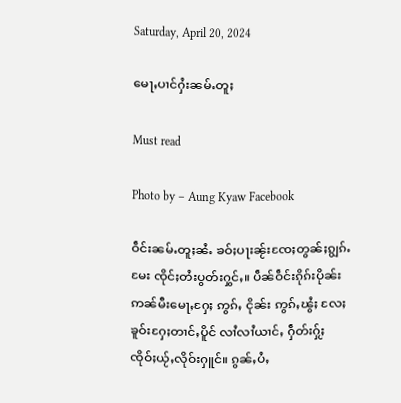Saturday, April 20, 2024

မေႃႇပၢင်ႁႆးၼမ်ႉတူႈ

Must read

Photo by – Aung Kyaw Facebook

ဝဵင်းၼမ်ႉတူႈၼႆႉ ၶဝ်ႈပႃးၼႂ်းၸႄႈတွၼ်ႈၵျွၵ်ႉမႄး ၸိုင်ႈတႆးပွတ်းႁွင်ႇ။ ပဵၼ်ဝဵင်းၵိုၵ်းပိုၼ်း ဢၼ်မီးမေႃႇႁႄႈ ဢွၵ်ႇ ငိုၼ်း ဢွၵ်ႇၽွႆႈ လႄႈ ၶူဝ်းႁႄႈတၢင်ႇပိူင် လၢႆလၢႆယၢင်ႇ ႁဵတ်းႁႂ်ႈၸိုဝ်ႈယႂ်ႇလိုဝ်းႁူင်။ ၵွၼ်ႇပႆႇ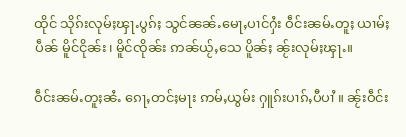ထိုင် သိုၵ်းလုမ်ႈၾႃႉပွၵ်ႈ သွင်ၼၼ်ႉမေႃႇပၢင်ႁႆး ဝဵင်းၼမ်ႉတူႈ ယၢမ်ႈပဵၼ် မိူင်ငိုၼ်း၊ မိူင်ၸိုၼ်း ဢၼ်ယႂ်ႇသေ ပိူၼ်ႈ ၼႂ်းလုမ်ႈၾႃႉ။

ဝဵင်းၼမ်ႉတူႈၼႆႉ ၵေႃႇတင်ႈမႃး ဢမ်ႇယွမ်း ႁူၵ်းပၢၵ်ႇပီပၢႆ ။ ၼႂ်းဝဵင်း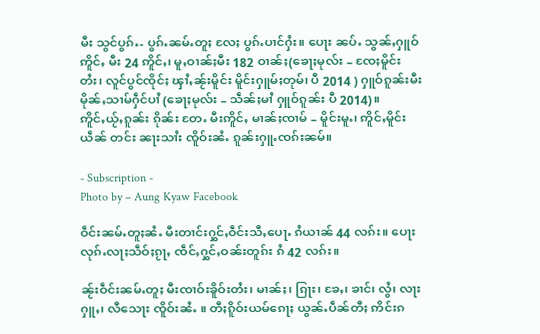မီး သွင်ပွၵ်ႉ- ပွၵ်ႉၼမ်ႉတူႈ လႄႈ ပွၵ်ႉပၢင်ႁႆး။ ပေႃး ၼပ်ႉ သွၼ်ႇႁူဝ်ဢိူင်ႇ မီး 24 ဢိူင်ႇ၊ မူႇဝၢၼ်ႈမီး 182 ဝၢၼ်ႈ(ၶေႃႈမုလ်း – ၸႄႈမိူင်းတႆး၊ လူင်ပွင်ၸိုင်ႈ ၾၢႆႇၼႂ်းမိူင်း မိူင်းႁူမ်ႈတုမ်၊ ပီ 2014 ) ႁူဝ်ၵူၼ်းမီး မိုၼ်ႇသၢမ်ႁဵင်ပၢႆ (ၶေႃႈမုလ်း – သဵၼ်ႈမၢႆ ႁူဝ်ၵူၼ်း ပီ 2014)။ ဢိူင်ႇယႂ်ႇၵူၼ်း ၵိုၼ်း တႄႉ မီးဢိူင်ႇ မၢၼ်ႈၸၢမ် – မိူင်းမူႉ၊ ဢိူင်ႇမိူင်းယဵၼ် တင်း ၼႃးသၢႆး ၸိူဝ်းၼႆႉ ၵူၼ်းႁူႉၸၵ်းၼမ်။

- Subscription -
Photo by – Aung Kyaw Facebook

ဝဵင်းၼမ်ႉတူႈၼႆႉ မီးတၢင်းႁွင်ႇဝဵင်းသီႇပေႃႉ ၵႆယၢၼ် 44 လၵ်း။ ပေႃးလုၵ်ႉလႃႈသဵဝ်ႈၵႂႃႇ ၸဵင်ႇႁွင်ႇဝၼ်းတူၵ်း ၵႆ 42 လၵ်း။

ၼႂ်းဝဵင်းၼမ်ႉတူႈ မီးၸၢဝ်းၶိူဝ်းတႆး၊ မၢၼ်ႈ၊ ၵြႃး၊ ၶႄႇ၊ ၶၢင်၊ လွႆ၊ လႃးႁူႇ၊ လီသေႃး ၸိူဝ်းၼႆႉ ။ တီႈၵိူဝ်းယမ်ၵေႃႈ ယွၼ်ႉပဵၼ်တီႈ ဢိင်းၵ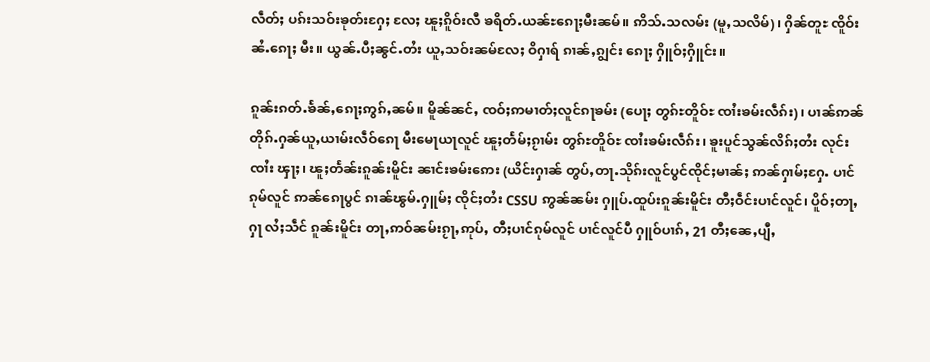လဵတ်ႈ ပၵ်းသဝ်းၶုတ်းႁႄႈ လႄႈ ၽူႈၵိူဝ်းလီ ၶရိတ်ႉယၼ်ႊၵေႃႈမီးၼမ်။ ဢိသ်ႉသလမ်း (မူႇသလိမ်) ၊ ႁိၼ်တူႊ ၸိူဝ်းၼႆႉၵေႃႈ မီး။ ယွၼ်ႉပီႈၼွင်ႉတႆး ယူႇသဝ်းၼမ်လႄႈ ဝိႁၢရ် ၵၢၼ်ႇၵျွင်း ၵေႃႈ ႁိူဝ်ႈႁိူင်း။

ၵူၼ်းၵတ်ႉၶႅၼ်ႇၵေႃႈဢွၵ်ႇၼမ်။ မိူၼ်ၼင်ႇ ၸဝ်ႈဢမၢတ်ႈလူင်ၵႃၶမ်း (ပေႃႈ တွၵ်ႊတိူဝ်ႊ ၸၢႆးၶမ်းလဵၵ်း) ၊ ပၢၼ်ဢၼ်တိုၵ်ႉႁၼ်ယူႇယၢမ်းလဵဝ်ၵေႃ မီးမေႃယႃလူင် ၽူႈတႅမ်ႈၵႂၢမ်း တွၵ်ႊတိူဝ်ႊ ၸၢႆးၶမ်းလဵၵ်း၊ ၶူးပူင်သွၼ်လိၵ်ႈတႆး လုင်းၸၢႆး ၾႃႈ၊ ၽူႈတႅၼ်းၵူၼ်းမိူင်း ၼၢင်းၶမ်းဢေး (ယိင်းႁၢၼ် တွပ်ႇတႃႉသိုၵ်းလူင်ပွင်ၸိုင်ႈမၢၼ်ႈ ဢၼ်ႁၢမ်ႈႁႄႉ ပၢင်ၵုမ်လူင် ဢၼ်ၵေႃပွင် ၵၢၼ်ၽွမ်ႉႁူမ်ႈ ၸိုင်ႈတႆး CSSU ဢွၼ်ၼမ်း ႁူပ်ႉထူပ်းၵူၼ်းမိူင်း တီႈဝဵင်းပၢင်လူင်၊ ပိူဝ်ႈတႃႇႁႃ လႆႈသဵင် ၵူၼ်းမိူင်း တႃႇဢဝ်ၼမ်းၵႂႃႇဢုပ်ႇ တီႈပၢင်ၵုမ်လူင် ပၢင်လူင်ပီ ႁူဝ်ပၢၵ်ႇ 21 တီႈၼေႇပျီႇ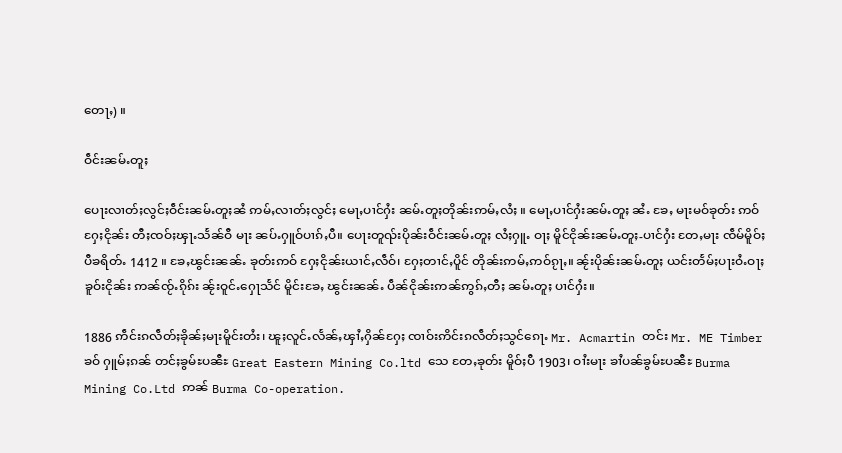တေႃႇ) ။

ဝဵင်းၼမ်ႉတူႈ

ပေႃးလၢတ်ႈလွင်ႈဝဵင်းၼမ်ႉတူႈၼႆ ဢမ်ႇလၢတ်ႈလွင်ႈ မေႃႇပၢင်ႁႆး ၼမ်ႉတူႈတိုၼ်းဢမ်ႇလႆႈ ။ မေႃႇပၢင်ႁႆးၼမ်ႉတူႈ ၼႆႉ ၶႄႇ မႃးမဝ်ၶုတ်း ဢဝ် ႁႄႈငိုၼ်း တီႈၸဝ်ႈၾႃႉသႅၼ်ဝီ မႃး ၼပ်ႉႁူဝ်ပၢၵ်ႇပီ။ ပေႃးတူၺ်းပိုၼ်းဝဵင်းၼမ်ႉတူႈ လႆႈႁူႉ ဝႃႈ မိူင်ငိုၼ်းၼမ်ႉတူႈ-ပၢင်ႁႆး တႄႇမႃး ၸဵမ်မိူဝ်ႈပီၶရိတ်ႉ 1412 ။ ၶႄႇၽွင်းၼၼ်ႉ ၶုတ်းဢဝ် ႁႄႈငိုၼ်းယၢင်ႇလဵဝ်၊ ႁႄႈတၢင်ႇပိူင် တိုၼ်းဢမ်ႇဢဝ်ၵႂႃႇ။ ၼႂ်းပိုၼ်းၼမ်ႉတူႈ ယင်းတႅမ်ႈပႃးဝႆႉဝႃႈ ၶူဝ်းငိုၼ်း ဢၼ်ၸႂ်ႉၵိုၵ်း ၼႂ်းဝူင်ႉႁေႃသႅင် မိူင်းၶႄႇ ၽွင်းၼၼ်ႉ ပဵၼ်ငိုၼ်းဢၼ်ဢွၵ်ႇတီႈ ၼမ်ႉတူႈ ပၢင်ႁႆး။

1886 ဢဵင်းၵလဵတ်ႈၶိုၼ်ႈမႃးမိူင်းတႆး၊ ၽူႈလူင်ႉလႅၼ်ႇၾၢႆႇႁိၼ်ႁႄႈ ၸၢဝ်းဢိင်းၵလဵတ်ႈသွင်ၵေႃႉ Mr. Acmartin တင်း Mr. ME Timber ၶဝ် ႁူမ်ႈၵၼ် တင်ႈၶွမ်ႊပၼီႊ Great Eastern Mining Co.ltd သေ တႄႇၶုတ်း မိူဝ်ႈပီ 1903၊ ဝၢႆးမႃး ၶၢႆပၼ်ၶွမ်ႊပၼီႊ Burma Mining Co.Ltd ဢၼ် Burma Co-operation.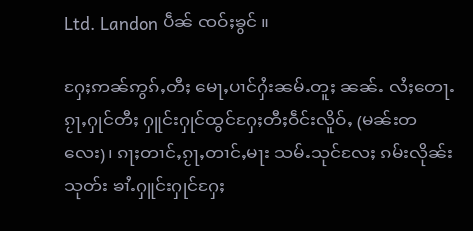Ltd. Landon ပဵၼ် ၸဝ်ႈၶွင် ။

ႁႄႈဢၼ်ဢွၵ်ႇတီႈ မေႃႇပၢင်ႁႆးၼမ်ႉတူႈ ၼၼ်ႉ လႆႈတေႃႉၵႂႃႇႁုင်တီႈ ႁူင်းႁုင်ထွင်ႁႄႈတီႈဝဵင်းလိူဝ်ႇ (မၼ်းတလေး)၊ ၵႃႈတၢင်ႇၵႂႃႇတၢင်ႇမႃး သမ်ႉသုင်လႄႈ ၵမ်းလိုၼ်းသုတ်း ၶၢႆႉႁူင်းႁုင်ႁႄႈ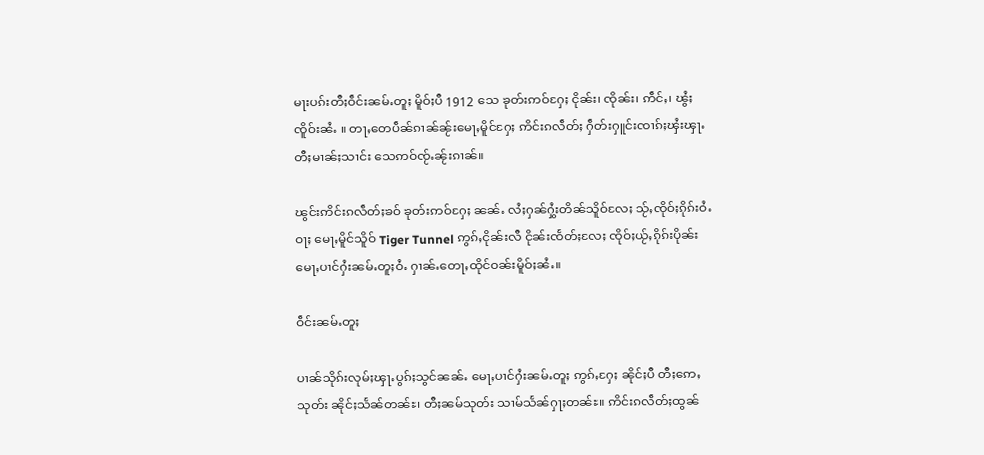မႃးပၵ်းတီႈဝဵင်းၼမ်ႉတူႈ မိူဝ်ႈပီ 1912 သေ ၶုတ်းဢဝ်ႁႄႈ ငိုၼ်း၊ ၸိုၼ်း၊ ဢဵင်ႇ၊ ၽွႆႈ ၸိူဝ်းၼႆႉ ။ တႃႇတေပဵၼ်ၵၢၼ်ၼႂ်းမေႃႇမိူင်ႁႄႈ ဢိင်းၵလဵတ်ႈ ႁဵတ်းႁူင်းၸၢၵ်ႈၾႆးၾႃႉ တီႈမၢၼ်ႈသၢင်း သေဢဝ်ၸႂ်ႉၼႂ်းၵၢၼ်။

ၽွင်းဢိင်းၵလဵတ်ႈၶဝ် ၶုတ်းဢဝ်ႁႄႈ ၼၼ်ႉ လႆႈႁၼ်ႁွႆးတိၼ်သိူဝ်လႄႈ သႂ်ႇၸိုဝ်ႈၵိုၵ်းဝႆႉဝႃႈ မေႃႇမိူင်သိူဝ် Tiger Tunnel ဢွၵ်ႇငိုၼ်းလီ ငိုၼ်းၸႅတ်ႈလႄႈ ၸိုဝ်ႈယႂ်ႇၵိုၵ်းပိုၼ်း မေႃႇပၢင်ႁႆးၼမ်ႉတူႈဝႆႉ ႁၢၼ်ႉတေႃႇထိုင်ဝၼ်းမိူဝ်ႈၼႆႉ။

ဝဵင်းၼမ်ႉတူႈ

ပၢၼ်သိုၵ်းလုမ်ႈၾႃႉပွၵ်ႈသွင်ၼၼ်ႉ မေႃႇပၢင်ႁႆးၼမ်ႉတူႈ ဢွၵ်ႇႁႄႈ ၼိုင်ႈပီ တီႈဢေႇသုတ်း ၼိုင်ႈသႅၼ်တၼ်ႊ၊ တီႈၼမ်သုတ်း သၢမ်သႅၼ်ႁႃႈတၼ်ႊ။ ဢိင်းၵလဵတ်ႈထွၼ်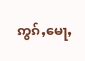ဢွၵ်ႇမေႃႇ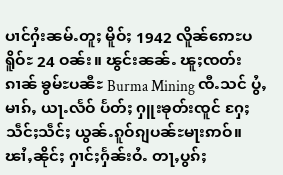ပၢင်ႁႆးၼမ်ႉတူႈ မိူဝ်ႈ 1942 လိူၼ်ဢေႊပရိူဝ်ႊ 24 ဝၼ်း။ ၽွင်းၼၼ်ႉ ၽူႈၸတ်းၵၢၼ် ၶွမ်ႊပၼီႊ Burma Mining ၸီႉသင် ပွႆႇမၢၵ်ႇ ယႃႉလႅဝ် ပႅတ်ႈ ႁူးၶုတ်းၸူင် ႁႄႈ သဵင်ႈသဵင်ႈ ယွၼ်ႉၵူဝ်ၵျပၼ်ႊမႃးဢဝ်။ ၽၢႆႇၼိုင်ႈ ႁၢင်ႈႁႅၼ်းဝႆႉ တႃႇပွၵ်ႈ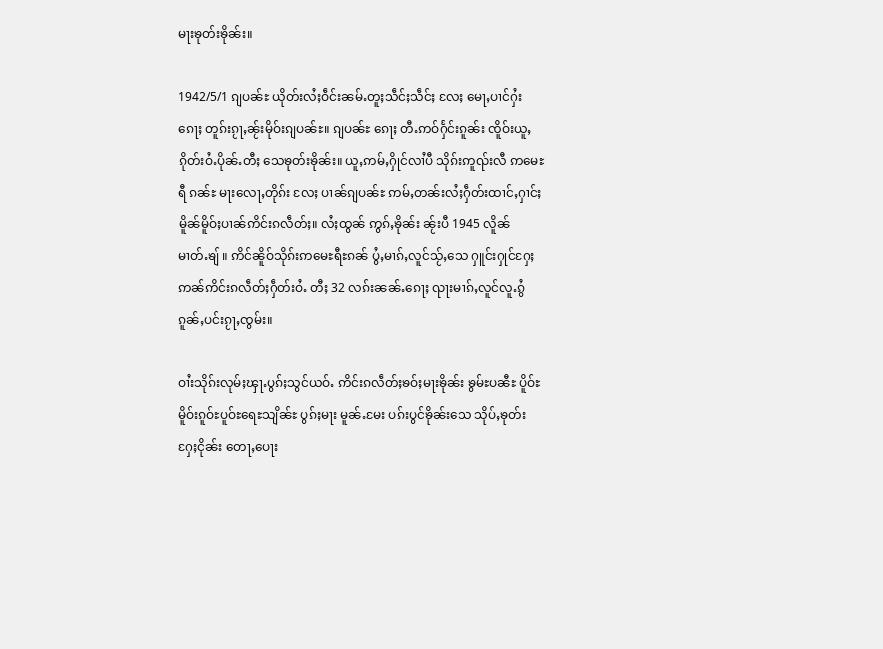မႃးၶုတ်းၶိုၼ်း။

1942/5/1 ၵျပၼ်ႊ ယိုတ်းလႆႈဝဵင်းၼမ်ႉတူႈသဵင်ႈသဵင်ႈ လႄႈ မေႃႇပၢင်ႁႆးၵေႃႈ တူၵ်းၵႂႃႇၼႂ်းမိုဝ်းၵျပၼ်ႊ။ ၵျပၼ်ႊ ၵေႃႈ တီႉဢဝ်ႁႅင်းၵူၼ်း ၸိူဝ်းယူႇၵိုတ်းဝႆႉပိုၼ်ႉတီႈ သေၶုတ်းၶိုၼ်း။ ယူႇဢမ်ႇႁိုင်လၢႆပီ သိုၵ်းဢူၺ်းလီ ဢမေႊရီ ၵၼ်ႊ မႃးလေႃႇတိုၵ်း လႄႈ ပၢၼ်ၵျပၼ်ႊ ဢမ်ႇတၼ်းလႆႈႁဵတ်းထၢင်ႇႁၢင်ႈ မိူၼ်မိူဝ်ႈပၢၼ်ဢိင်းၵလဵတ်ႈ။ လႆႈထွၼ် ဢွၵ်ႇၶိုၼ်း ၼႂ်းပီ 1945 လိူၼ်မၢတ်ႉၶျ် ။ ဢိင်ၼိူဝ်သိုၵ်းဢမေႊရီႊၵၼ် ပွႆႇမၢၵ်ႇလူင်သႂ်ႇသေ ႁူင်းႁုင်ႁႄႈ ဢၼ်ဢိင်းၵလဵတ်ႈႁဵတ်းဝႆႉ တီႈ 32 လၵ်းၼၼ်ႉၵေႃႈ ၺႃးမၢၵ်ႇလူင်လူႉၵွႆ ၵူၼ်ႇပင်းၵႂႃႇၸွမ်း။

ဝၢႆးသိုၵ်းလုမ်ႈၾႃႉပွၵ်ႈသွင်ယဝ်ႉ ဢိင်းၵလဵတ်ႈၶဝ်ႈမႃးၶိုၼ်း ၶွမ်ႊပၼီႊ ပိူဝ်ႊမိူဝ်းၵူဝ်ႊပူဝ်ႊရေႊသျိၼ်ႊ ပွၵ်ႈမႃး မူၼ်ႉမႄး ပၵ်းပွင်ၶိုၼ်းသေ သိုပ်ႇၶုတ်းႁႄႈငိုၼ်း တေႃႇပေႃး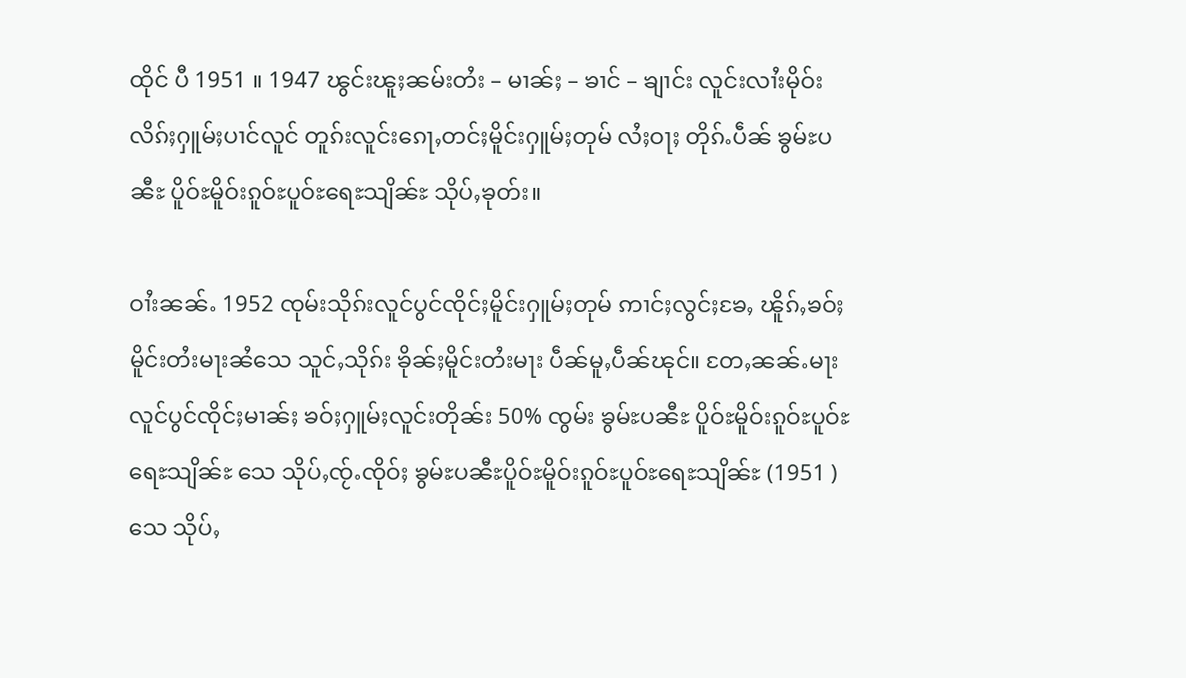ထိုင် ပီ 1951 ။ 1947 ၽွင်းၽူႈၼမ်းတႆး – မၢၼ်ႈ – ၶၢင် – ၶျၢင်း လူင်းလၢႆးမိုဝ်း လိၵ်ႈႁူမ်ႈပၢင်လူင် တူၵ်းလူင်းၵေႃႇတင်ႈမိူင်းႁူမ်ႈတုမ် လႆႈဝႃႈ တိုၵ်ႉပဵၼ် ၶွမ်ႊပၼီႊ ပိူဝ်ႊမိူဝ်းၵူဝ်ႊပူဝ်ႊရေႊသျိၼ်ႊ သိုပ်ႇၶုတ်း။

ဝၢႆးၼၼ်ႉ 1952 ၸုမ်းသိုၵ်းလူင်ပွင်ၸိုင်ႈမိူင်းႁူမ်ႈတုမ် ဢၢင်ႈလွင်ႈၶႄႇ ၽိူၵ်ႇၶဝ်ႈမိူင်းတႆးမႃးၼႆသေ သူင်ႇသိုၵ်း ၶိုၼ်ႈမိူင်းတႆးမႃး ပဵၼ်မူႇပဵၼ်ၽုင်။ တႄႇၼၼ်ႉမႃး လူင်ပွင်ၸိုင်ႈမၢၼ်ႈ ၶဝ်ႈႁူမ်ႈလူင်းတိုၼ်း 50% ၸွမ်း ၶွမ်ႊပၼီႊ ပိူဝ်ႊမိူဝ်းၵူဝ်ႊပူဝ်ႊရေႊသျိၼ်ႊ သေ သိုပ်ႇၸႂ်ႉၸိုဝ်ႈ ၶွမ်ႊပၼီႊပိူဝ်ႊမိူဝ်းၵူဝ်ႊပူဝ်ႊရေႊသျိၼ်ႊ (1951 ) သေ သိုပ်ႇ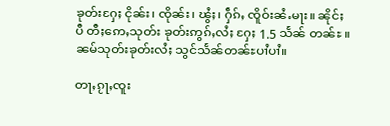ၶုတ်းႁႄႈ ငိုၼ်း၊ ၸိုၼ်း၊ ၽွႆႈ၊ ႁဵၵ်ႇ ၸိူဝ်းၼႆႉမႃး။ ၼိုင်ႈပီ တီႈဢေႇသုတ်း ၶုတ်းဢွၵ်ႇလႆႈ ႁႄႈ 1.5 သႅၼ် တၼ်ႊ ။ ၼမ်သုတ်းၶုတ်းလႆႈ သွင်သႅၼ်တၼ်ႊပၢႆပၢႆ။

တႃႇၵႂႃႇၸူး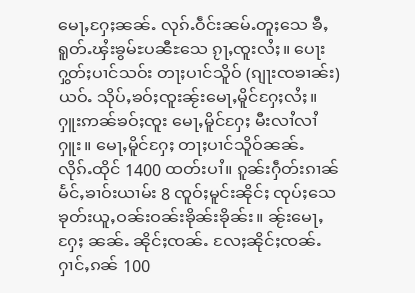မေႃႇႁႄႈၼၼ်ႉ လုၵ်ႉဝဵင်းၼမ်ႉတူႈသေ ၶီႇရူတ်ႉၾႆးၶွမ်ႊပၼီႊသေ ၵႂႃႇၸူးလႆႈ။ ပေႃးႁွတ်ႈပၢင်သဝ်း တႃႈပၢင်သိူဝ် (ၵျႃးၸၶၢၼ်း) ယဝ်ႉ သိုပ်ႇၶဝ်ႈၸူးၼႂ်းမေႃႇမိူင်ႁႄႈလႆႈ။ ႁူးဢၼ်ၶဝ်ႈၸူး မေႃႇမိူင်ႁႄႈ မီးလၢႆလၢႆႁူး။ မေႃႇမိူင်ႁႄႈ တႃႈပၢင်သိူဝ်ၼၼ်ႉ လိုၵ်ႉထိုင် 1400 ထတ်းပၢႆ။ ၵူၼ်းႁဵတ်းၵၢၼ် မႅင်ႇၶၢဝ်းယၢမ်း 8 ၸူဝ်ႈမူင်းၼိုင်ႈ ၸုပ်ႈသေ ၶုတ်းယူႇဝၼ်းဝၼ်းၶိုၼ်းၶိုၼ်း။ ၼႂ်းမေႃႇႁႄႈ ၼၼ်ႉ ၼိုင်ႈၸၼ်ႉ လႄႈၼိုင်ႈၸၼ်ႉ ႁၢင်ႇၵၼ် 100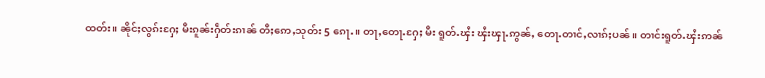ထတ်း။ ၼိုင်ႈလွၵ်းႁႄႈ မီးၵူၼ်းႁဵတ်းၵၢၼ် တီႈဢေႇသုတ်း 5 ၵေႃႉ။ တႃႇတေႃႉႁႄႈ မီး ရူတ်ႉၾႆး ၾႆးၾႃႉဢွၼ်ႇ တေႃႉတၢင်ႇလၢၵ်ႈပၼ်။ တၢင်းရူတ်ႉၾႆးဢၼ်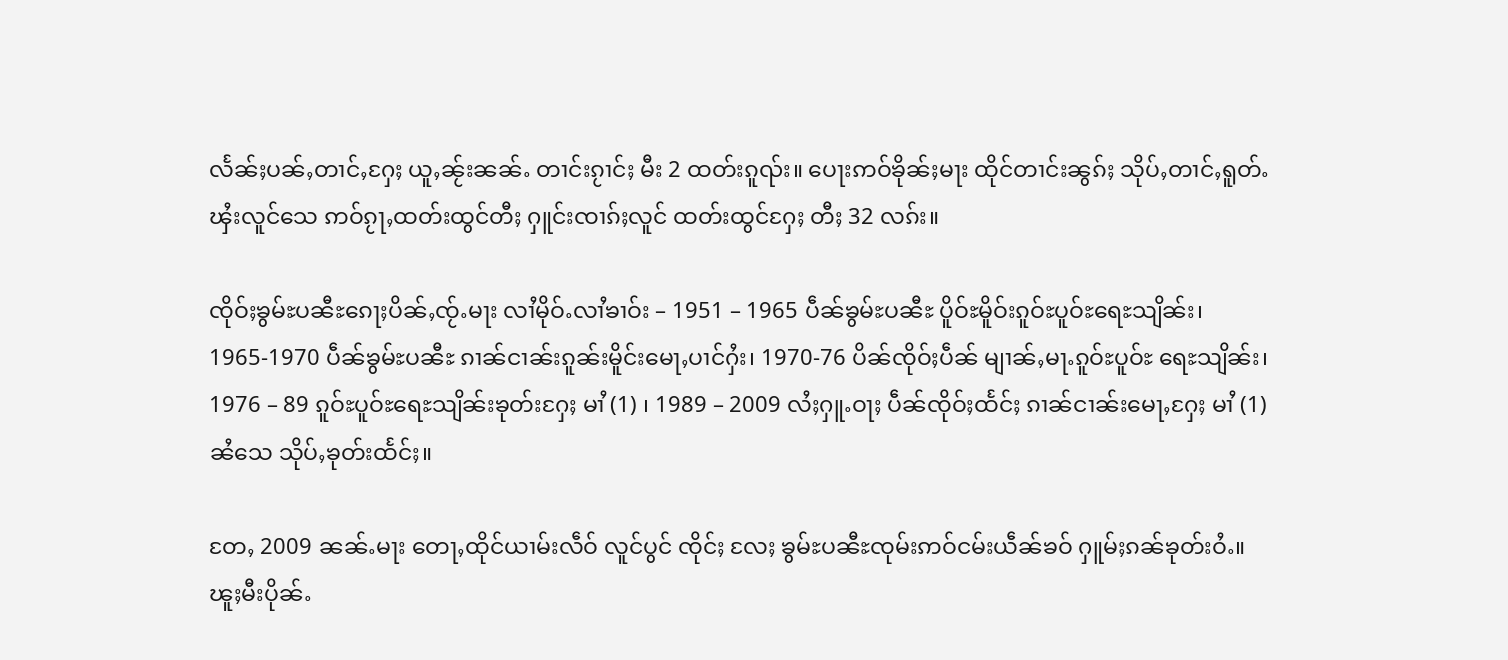လႅၼ်ႈပၼ်ႇတၢင်ႇႁႄႈ ယူႇၼႂ်းၼၼ်ႉ တၢင်းၵႂၢင်ႈ မီး 2 ထတ်းၵူၺ်း။ ပေႃးဢဝ်ၶိုၼ်ႈမႃး ထိုင်တၢင်းၼွၵ်ႈ သိုပ်ႇတၢင်ႇရူတ်ႉၾႆးလူင်သေ ဢဝ်ၵႂႃႇထတ်းထွင်တီႈ ႁူင်းၸၢၵ်ႈလူင် ထတ်းထွင်ႁႄႈ တီႈ 32 လၵ်း။

ၸိုဝ်ႈၶွမ်ႊပၼီႊၵေႃႈပိၼ်ႇၸႂ်ႉမႃး လၢႆမိုဝ်ႉလၢႆၶၢဝ်း – 1951 – 1965 ပဵၼ်ၶွမ်ႊပၼီႊ ပိူဝ်ႊမိူဝ်းၵူဝ်ႊပူဝ်ႊရေႊသျိၼ်း၊ 1965-1970 ပဵၼ်ၶွမ်ႊပၼီႊ ၵၢၼ်ငၢၼ်းၵူၼ်းမိူင်းမေႃႇပၢင်ႁႆး၊ 1970-76 ပိၼ်ၸိုဝ်ႈပဵၼ် မျၢၼ်ႇမႃႉၵူဝ်ႊပူဝ်ႊ ရေႊသျိၼ်း၊ 1976 – 89 ၵူဝ်ႊပူဝ်ႊရေႊသျိၼ်းၶုတ်းႁႄႈ မၢႆ (1) ၊ 1989 – 2009 လႆႈႁူႉဝႃႈ ပဵၼ်ၸိုဝ်ႈထႅင်ႈ ၵၢၼ်ငၢၼ်းမေႃႇႁႄႈ မၢႆ (1) ၼႆသေ သိုပ်ႇၶုတ်းထႅင်ႈ။

တႄႇ 2009 ၼၼ်ႉမႃး တေႃႇထိုင်ယၢမ်းလဵဝ် လူင်ပွင် ၸိုင်ႈ လႄႈ ၶွမ်ႊပၼီႊၸုမ်းဢဝ်ငမ်းယဵၼ်ၶဝ် ႁူမ်ႈၵၼ်ၶုတ်းဝႆႉ။ ၽူႈမီးပိုၼ်ႉ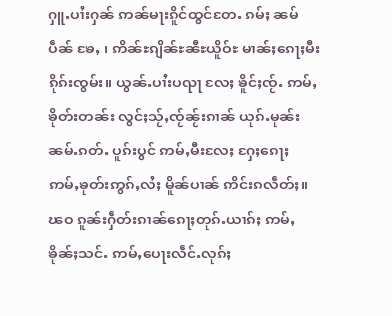ႁူႉပၢႆးႁၼ် ဢၼ်မႃးၵိူင်ထွင်တႄႉ ၵမ်ႈ ၼမ် ပဵၼ် ၶႄႇ ၊ ဢိၼ်ႊၵျိၼ်ႊၼီႊယိူဝ်ႊ မၢၼ်ႈၵေႃႈမီးၵိုၵ်းၸွမ်း။ ယွၼ်ႉပၢႆးပၺႃ လႄႈ ၶိူင်ႈၸႂ်ႉ ဢမ်ႇၶိုတ်းတၼ်း လွင်ႈသႂ်ႇၸႂ်ၼႂ်းၵၢၼ် ယုၵ်ႉမုၼ်းၼမ်ႉၵတ်ႉ ပူၵ်းပွင် ဢမ်ႇမီးလႄႈ ႁႄႈၵေႃႈ ဢမ်ႇၶုတ်းဢွၵ်ႇလႆႈ မိူၼ်ပၢၼ် ဢိင်းၵလဵတ်ႈ။ ၽဝ ၵူၼ်းႁဵတ်းၵၢၼ်ၵေႃႈတုၵ်ႉယၢၵ်ႈ ဢမ်ႇၶိုၼ်ႈသင်ႉ ဢမ်ႇပေႃးလဵင်ႉလုၵ်ႈ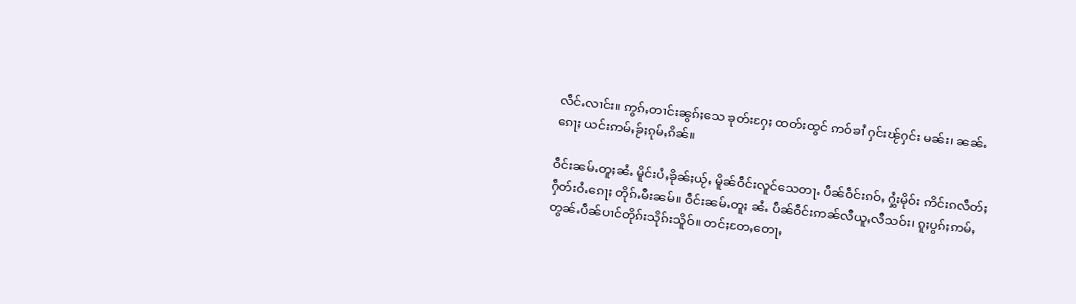လဵင်ႉလၢင်း။ ဢွၵ်ႇတၢင်းၼွၵ်ႈသေ ၶုတ်းႁႄႈ ထတ်းထွင် ဢဝ်ၶၢႆ ႁင်းၽႂ်ႁင်း မၼ်း၊ ၼၼ်ႉၵေႃႈ ယင်းဢမ်ႇၶႂ်ႈၵုမ်ႇၵိၼ်။

ဝဵင်းၼမ်ႉတူႈၼႆႉ မိူင်းပႆႇၶိုၼ်ႈယႂ်ႇ မိူၼ်ဝဵင်းလူင်သေတႃႉ ပဵၼ်ဝဵင်းၵဝ်ႇ ႁွႆးမိုဝ်း ဢိင်းၵလဵတ်ႈ ႁဵတ်းဝႆႉၵေႃႈ တိုၵ်ႉမီးၼမ်။ ဝဵင်းၼမ်ႉတူႈ ၼႆႉ ပဵၼ်ဝဵင်းဢၼ်လီယူႇလီသဝ်း၊ ၵူႈပွၵ်ႈဢမ်ႇတွၼ်ႉပဵၼ်ပၢင်တိုၵ်းသိုၵ်းသိူဝ်။ တင်ႈတႄႇတေႃႇ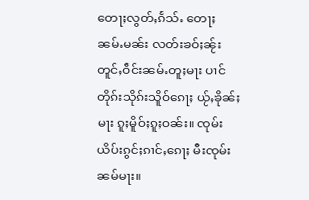တေႃႈလွတ်ႇၵႅသ်ႉ တေႃႈ ၼမ်ႉမၼ်း လတ်းၶဝ်ႈၼႂ်းတူင်ႇဝဵင်းၼမ်ႉတူႈမႃး ပၢင်တိုၵ်းသိုၵ်းသိူဝ်ၵေႃႈ ယႂ်ႇၶိုၼ်ႈမႃး ၵူႈမိူဝ်ႈၵူႈဝၼ်း။ ၸုမ်း ယိပ်းၵွင်ႈၵၢင်ႇၵေႃႈ မီးၸုမ်းၼမ်မႃး။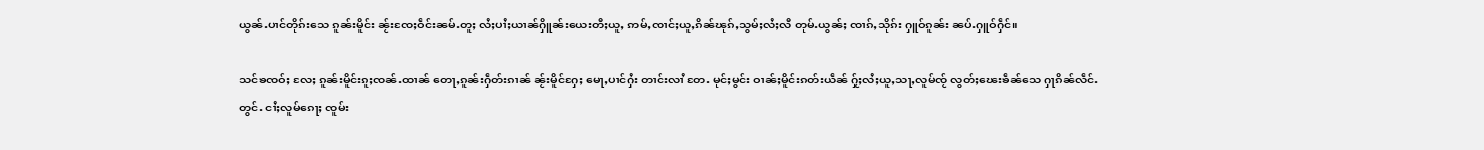ယွၼ်ႉပၢင်တိုၵ်းသေ ၵူၼ်းမိူင်း ၼႂ်းၸႄႈဝဵင်းၼမ်ႉတူႈ လႆႈပၢႆႈယၢၼ်ႁိူၼ်းယေးတီႈယူႇ ဢမ်ႇၸၢင်ႈယူႇၵိၼ်ၽုၵ်ႇသွမ်ႈလႆႈလီ တုမ်ႉယွၼ်ႈ ၸၢၵ်ႇသိုၵ်း ႁူဝ်ၵူၼ်း ၼပ်ႉႁူဝ်ႁဵင်။

သင်ၶၸဝ်ႈ လႄႈ ၵူၼ်းမိူင်းၵူႈၸၼ်ႉထၢၼ် တေႃႇၵူၼ်းႁဵတ်းၵၢၼ် ၼႂ်းမိူင်ႁႄႈ မေႃႇပၢင်ႁႆး တၢင်းလၢႆ တႄႉ မုင်ႈမွင်း ဝၢၼ်ႈမိူင်းၵတ်းယဵၼ် ႁႂ်ႈလႆႈယူႇသႃႇလူမ်ၸႂ် လွတ်ႈၽေးၶဵၼ်သေ ႁႃၵိၼ်လဵင်ႉတွင်ႉ ငၢႆႈလူမ်ၵေႃႈ ၸူမ်း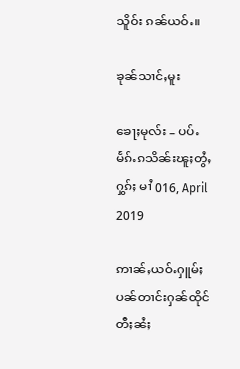သိူဝ်း ၵၼ်ယဝ်ႉ။

ၶုၼ်သၢင်ႇမူး

ၶေႃႈမုလ်း – ပပ်ႉမႅၵ်ႉၵသိၼ်းၽူႈတွႆႇႁွၵ်ႈ မၢႆ 016, April 2019

ဢၢၼ်ႇယဝ်ႉႁူမ်ႈပၼ်တၢင်းႁၼ်ထိုင်တီႈၼႆႈ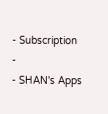- Subscription -
- SHAN's Apps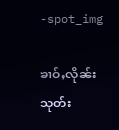-spot_img

ၶၢဝ်ႇလိုၼ်းသုတ်း